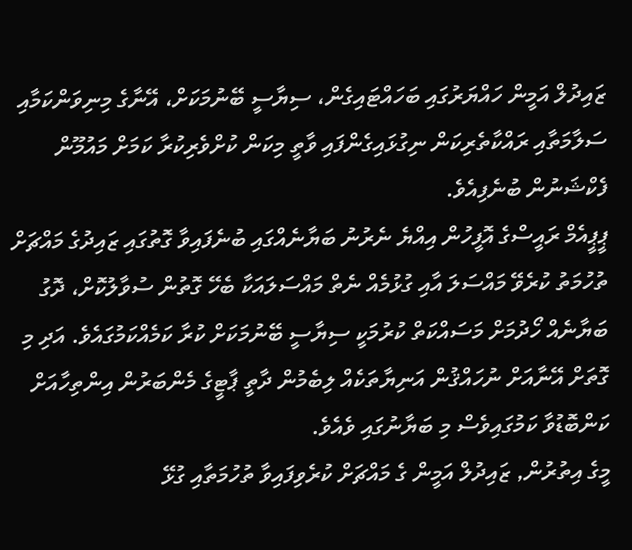ޒައިދުލް އަމީން ހައްޔަރުގައި ބަހައްޓައިގެން، ސިޔާސީ ބޭނުމަކަށް، އޭނާގެ މިނިވަންކަމާއި ސަލާމަތާއި ރައްކާތެރިކަން ނިގުޅައިގެންފައި ވާތީ މިކަން ކުށްވެރިކުރާ ކަމަށް މައުމޫން ފެކްޝަނުން ބުނެފިއެވެ.
ޕީޕީއެމް ރައީސްގެ އޮފީހުން އިއްޔެ ނެރުނު ބަޔާނެއްގައި ބުނެފައިވާ ގޮތުގައި ޒައިދުގެ މައްޗަށް ތުހުމަތު ކުރެވޭ މައްސަލަ އާއި ގުޅުމެއް ނެތް މައްސަލައަކާ ބެހޭ ގޮތުން ސުވާލުކޮށް، ދޮގު ބަޔާނެއް ހޯދުމަށް މަސައްކަތް ކުރުމަކީ ސިޔާސީ ބޭނުމަކަށް ކުރާ ކަމެއްކަމުގައެވެ. އަދި މި ގޮތަށް އޭނާއަށް ނުހައްޤުން އަނިޔާތަކެއް ލިބެމުން ދާތީ ޕާޓީގެ މެންބަރުން އިންތިހާއަށް ކަންބޮޑުވާ ކަމުގައިވެސް މި ބަޔާނުގައި ވެއެވެ.
މީގެ އިތުރުން, ޒައިދުލް އަމީން ގެ މައްޗަށް ކުރެވިފައިވާ ތުހުމަތާއި ގުޅޭ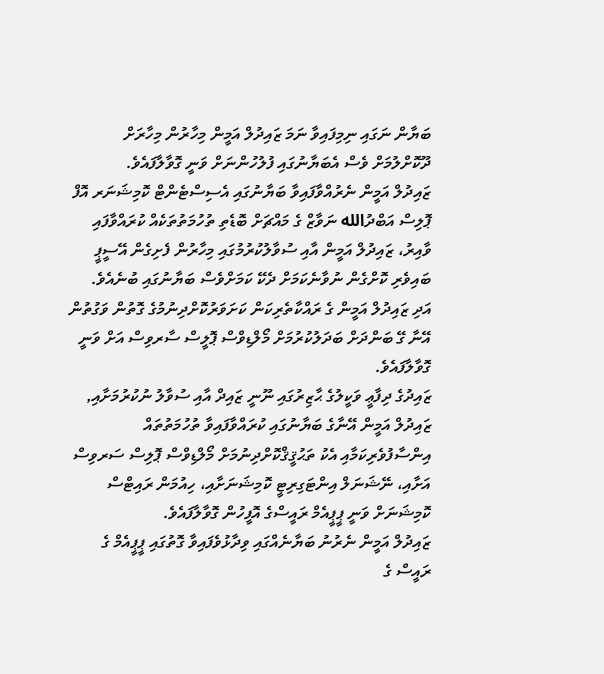ބަޔާން ނަގައި ނިމިފައިވާ ނަމަ ޒައިދުލް އަމީން މިހާރުން މިހާރަށް ދޫކޮށްލުމަށް ވެސް އެބަޔާނުގައި ފުލުހުންނަށް ވަނީ ގޮވާލާފައެވެ.
ޒައިދުލް އަމީން ނެރުއްވާފައިވާ ބަޔާނުގައި އެސިސްޓެންޓް ކޮމިޝަނަރ އޮފް ޕޮލިސް އަބްދުالله ނަވާޒް ގެ މައްޗަށް ބޮޑެތި ތުހުމަތުތަކެއް ކުރައްވާފައި ވާއިރު، ޒައިދުލް އަމީން އާއި ސުވާލުކުރުމުގައި މިހާރުން ފެށިގެން އޭސީޕީ ބައިވެރި ކޮށްގެން ނުވާނެކަމަށް ދެކޭ ކަމަށްވެސް ބަޔާނުގައި ބުނެއެވެ. އަދި ޒައިދުލް އަމީން ގެ ރައްކާތެރިކަން ކަށަވަރުކޮށްދިނުމުގެ ގޮތުން ވަގުތުން އޭނާ ގޭ ބަންދަށް ބަދަލުކުރުމަށް މޯލްޑިވްސް ޕޮލީސް ސާރވިސް އަށް ވަނީ ގޮވާލާފައެވެ.
ޒައިދުގެ ދިފާޢީ ވަކީލުގެ ޙާޒިރުގައި ނޫނީ ޒައިދް އާއި ސުވާލު ނުކުރުމަށާއި, ޒައިދުލް އަމީން އޭނާގެ ބަޔާނުގައި ކުރައްވާފައިވާ ތުހުމަތުތައް އިންސާފުވެރިކަމާއި އެކު ތަޙުޤީޤްކޮށްދިނުމަށް މޯލްޑިވްސް ޕޮލިސް ސަރވިސް އަށާއި، ނޭޝަނަލް އިންޓަގިރިޓީ ކޮމިޝަނަށާއި، ހިއުމަން ރައިޓްސް ކޮމިޝަނަށް ވަނީ ޕީޕީއެމް ރައީސްގެ އޮފީހުން ގޮވާލާފައެވެ.
ޒައިދުލް އަމީން ނެރުނު ބަޔާނެއްގައި ވިދާޅުވެފައިވާ ގޮތުގައި ޕީޕީއެމް ގެ ރައީސް ގެ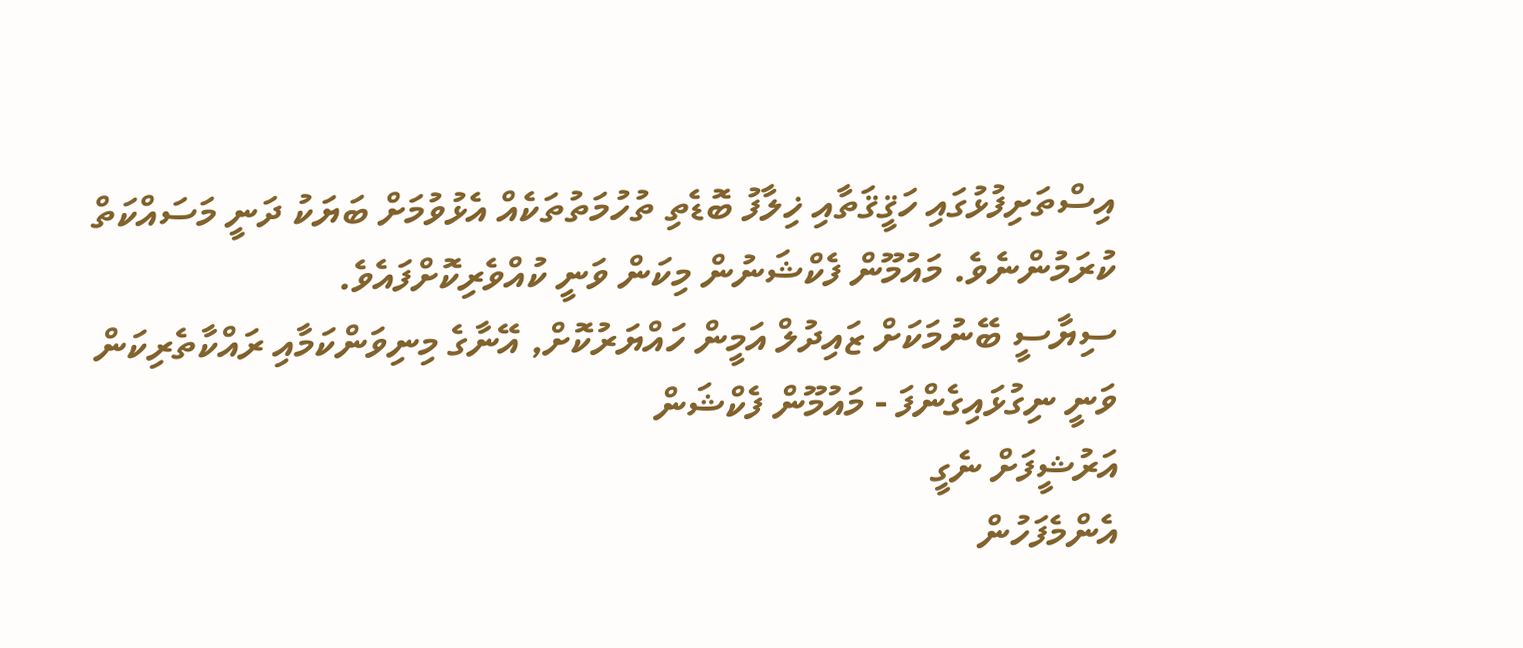އިސްތަށިފުޅުގައި ހަޤީޤަތާއި ޚިލާފު ބޮޑެތި ތުހުމަތުތަކެއް އެޅުވުމަށް ބަޔަކު ދަނީ މަސައްކަތް ކުރަމުންނެވެ. މައުމޫން ފެކްޝަނުން މިކަން ވަނީ ކުއްވެރިކޮށްފައެވެ.
ސިޔާސީ ބޭނުމަކަށް ޒައިދުލް އަމީން ހައްޔަރުކޮށް, އޭނާގެ މިނިވަންކަމާއި ރައްކާތެރިކަން ވަނީ ނިގުޅައިގެންފަ - މައުމޫން ފެކްޝަން
އަރުޝީފަށް ނެގީ
އެންމެފަހުން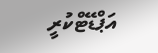އަޕްޑޭޓްކުރީ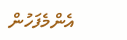އެންމެފަހުން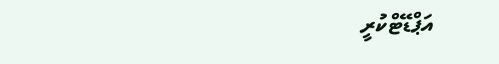އަޕްޑޭޓްކުރީ